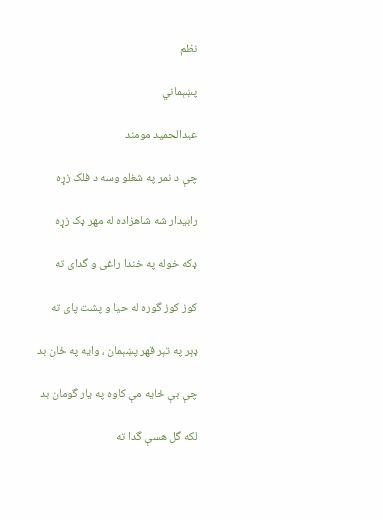نظم

پښېماني

عبدالحمید مومند

چې د نمر په شغلو وسه د فلک زړه

رابيدار شه شاهزاده له مهر ډک زړه

ډکه خوله په خندا راغی و گدای ته

کوز کوز گوره له حيا و پشت پای ته

ډېر په تېر قهر پښېمان ، وايه په ځان بد

چې بې ځايه مې کاوه په يار گومان بد

لکه گل هسې گدا ته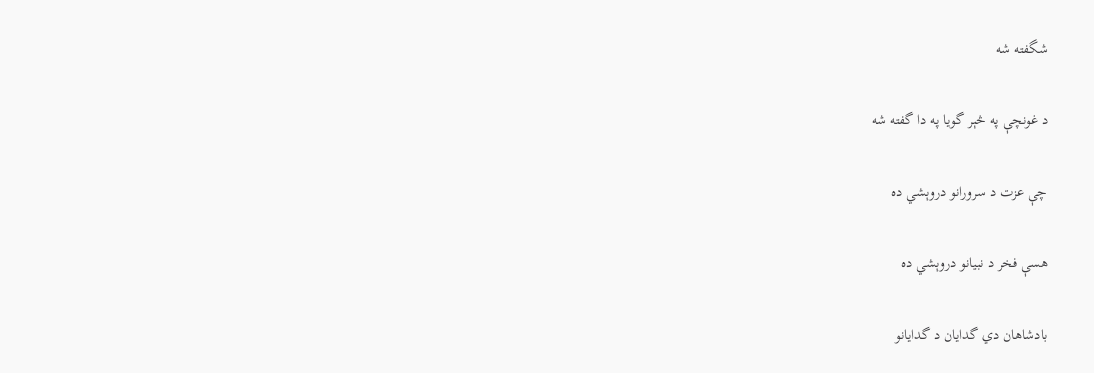شگفته شه

د غونچې په څېر گويا په دا گفته شه

چې عزت د سرورانو دروېشي ده

هسې فخر د نبيانو دروېشي ده

بادشاهان دي گدايان د گدايانو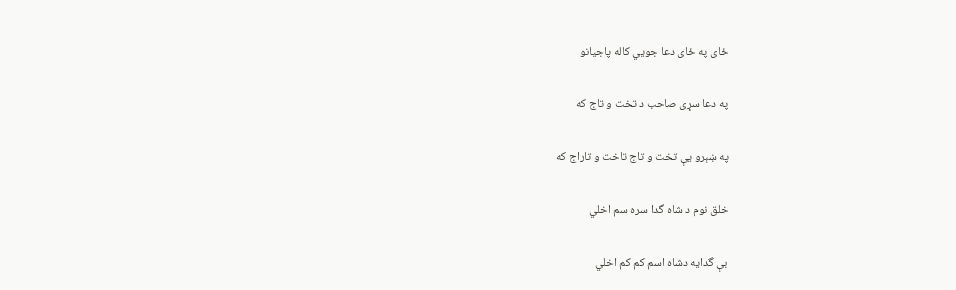ځای په ځای دعا جويي کاله پاجيانو

په دعا سړی صاحب د تخت و تاج که

په ښېرو يې تخت و تاج تاخت و تاراج که

خلق نوم د شاه گدا سره سم اخلي

بې گدايه دشاه اسم کم کم اخلي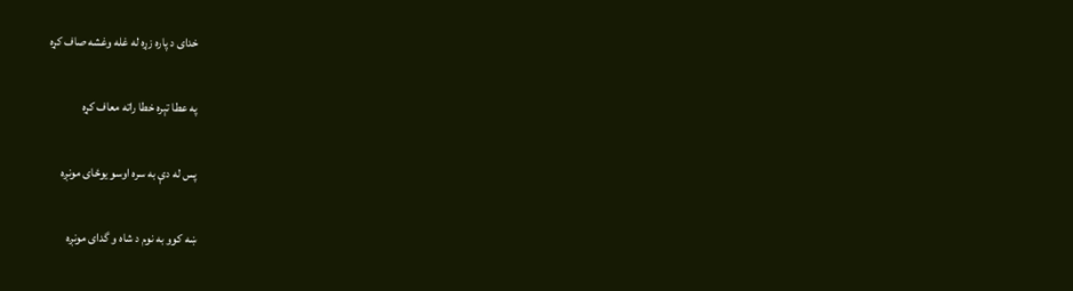خدای د پاره زړه له غله وغشه صاف کړه

په عطا تېره خطا راته معاف کړه

پس له دې به سره اوسو يوځای مونږه

ښه کوو به نوم د شاه و گدای مونږه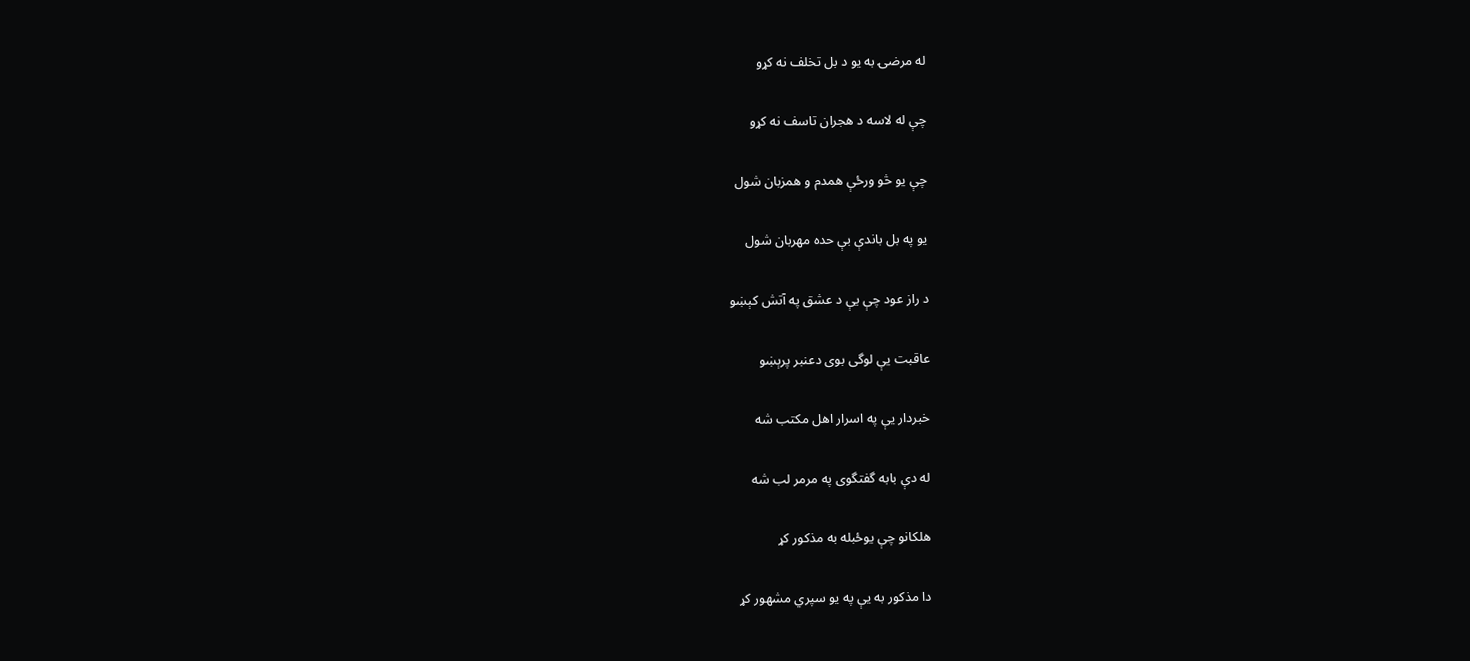له مرضۍ به يو د بل تخلف نه کړو

چې له لاسه د هجران تاسف نه کړو

چې يو څو ورځې همدم و همزبان شول

يو په بل باندې بې حده مهربان شول

د راز عود چې يې د عشق په آتش کېښو

عاقبت يې لوگی بوی دعنبر پرېښو

خبردار يې په اسرار اهل مکتب شه

له دې بابه گفتگوی په مرمر لب شه

هلکانو چې يوځبله به مذکور کړ

دا مذکور به يې په يو سپري مشهور کړ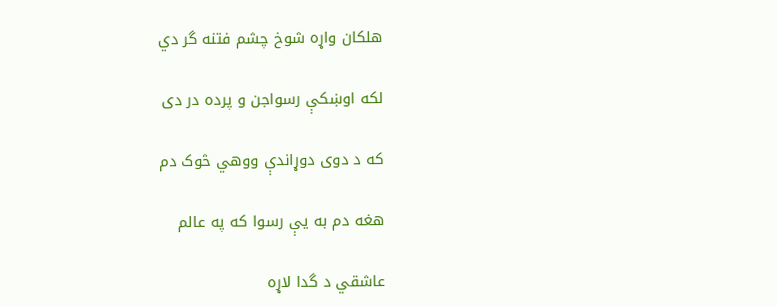هلکان واړه شوخ چشم فتنه گر دي

لکه اوښکې رسواجن و پرده در دی

که د دوی دوړاندې ووهي څوک دم

هغه دم به يې رسوا که په عالم

عاشقي د گدا لاړه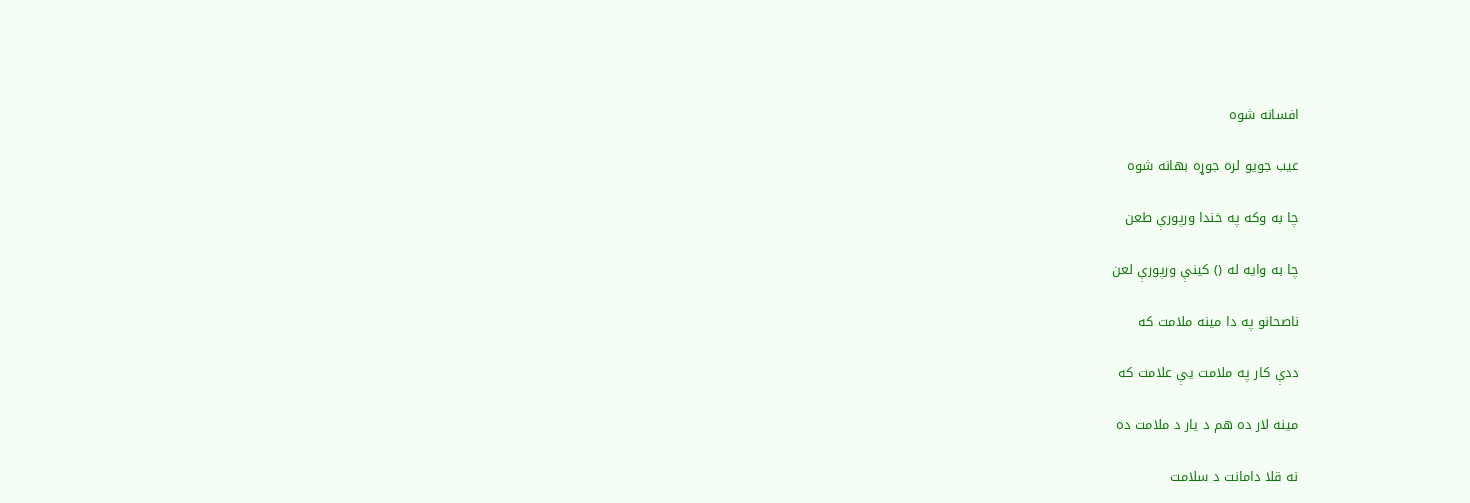افسانه شوه

عيب جويو لره جوړه بهانه شوه

چا به وکه په خندا ورپورې طعن

چا به وايه له () کينې ورپورې لعن

ناصحانو په دا مينه ملامت که

ددې کار په ملامت يې علامت که

مينه لار ده هم د يار د ملامت ده

نه قلا دامانت د سلامت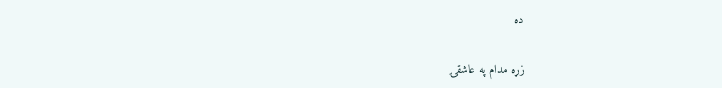ده

زړه مدام په عاشقۍ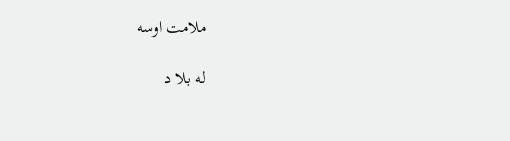ملامت اوسه

له بلا د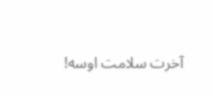آخرت سلامت اوسه!